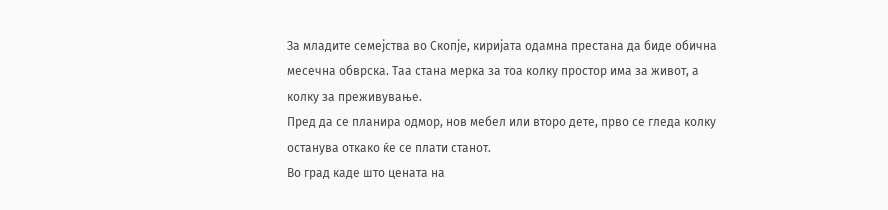За младите семејства во Скопје, киријата одамна престана да биде обична месечна обврска. Таа стана мерка за тоа колку простор има за живот, а колку за преживување.
Пред да се планира одмор, нов мебел или второ дете, прво се гледа колку останува откако ќе се плати станот.
Во град каде што цената на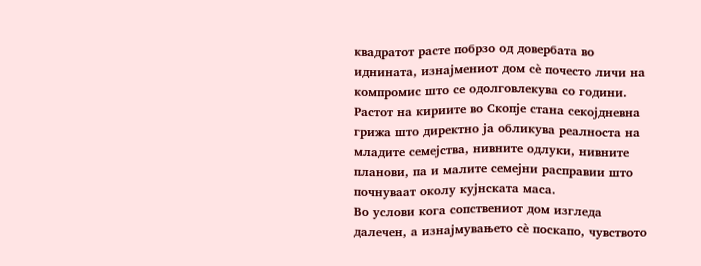квадратот расте побрзо од довербата во иднината, изнајмениот дом сè почесто личи на компромис што се одолговлекува со години.
Растот на кириите во Скопје стана секојдневна грижа што директно ја обликува реалноста на младите семејства, нивните одлуки, нивните планови, па и малите семејни расправии што почнуваат околу кујнската маса.
Во услови кога сопствениот дом изгледа далечен, а изнајмувањето сè поскапо, чувството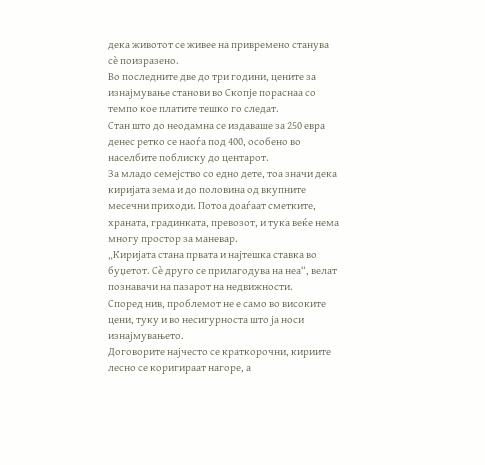дека животот се живее на привремено станува сè поизразено.
Во последните две до три години, цените за изнајмување станови во Скопје пораснаа со темпо кое платите тешко го следат.
Стан што до неодамна се издаваше за 250 евра денес ретко се наоѓа под 400, особено во населбите поблиску до центарот.
За младо семејство со едно дете, тоа значи дека киријата зема и до половина од вкупните месечни приходи. Потоа доаѓаат сметките, храната, градинката, превозот, и тука веќе нема многу простор за маневар.
„Киријата стана првата и најтешка ставка во буџетот. Сè друго се прилагодува на неа“, велат познавачи на пазарот на недвижности.
Според нив, проблемот не е само во високите цени, туку и во несигурноста што ја носи изнајмувањето.
Договорите најчесто се краткорочни, кириите лесно се коригираат нагоре, а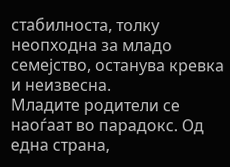стабилноста, толку неопходна за младо семејство, останува кревка и неизвесна.
Младите родители се наоѓаат во парадокс. Од една страна,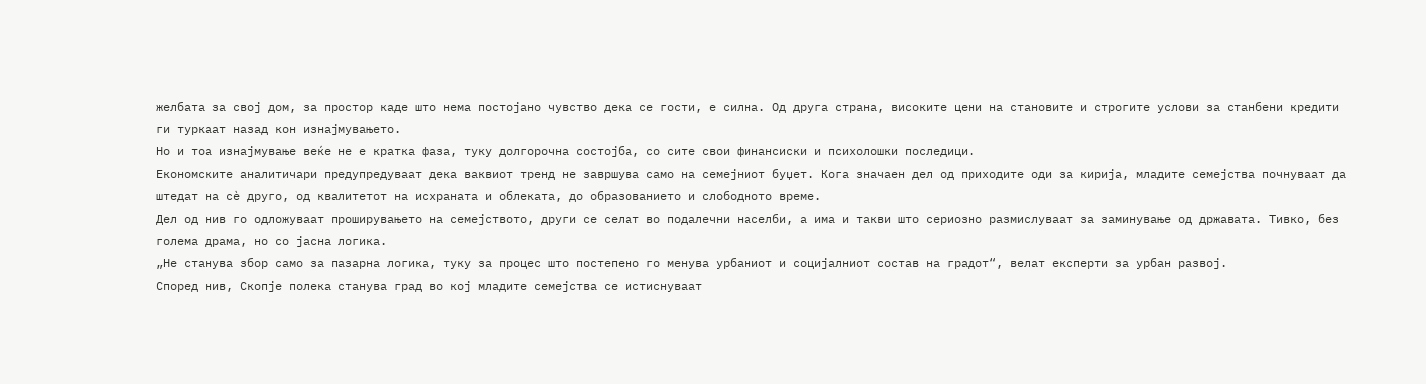желбата за свој дом, за простор каде што нема постојано чувство дека се гости, е силна. Од друга страна, високите цени на становите и строгите услови за станбени кредити ги туркаат назад кон изнајмувањето.
Но и тоа изнајмување веќе не е кратка фаза, туку долгорочна состојба, со сите свои финансиски и психолошки последици.
Економските аналитичари предупредуваат дека ваквиот тренд не завршува само на семејниот буџет. Кога значаен дел од приходите оди за кирија, младите семејства почнуваат да штедат на сè друго, од квалитетот на исхраната и облеката, до образованието и слободното време.
Дел од нив го одложуваат проширувањето на семејството, други се селат во подалечни населби, а има и такви што сериозно размислуваат за заминување од државата. Тивко, без голема драма, но со јасна логика.
„Не станува збор само за пазарна логика, туку за процес што постепено го менува урбаниот и социјалниот состав на градот“, велат експерти за урбан развој.
Според нив, Скопје полека станува град во кој младите семејства се истиснуваат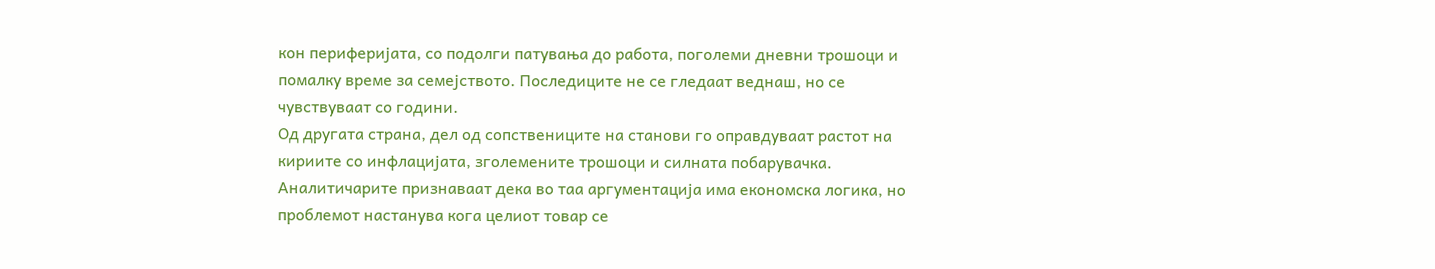кон периферијата, со подолги патувања до работа, поголеми дневни трошоци и помалку време за семејството. Последиците не се гледаат веднаш, но се чувствуваат со години.
Од другата страна, дел од сопствениците на станови го оправдуваат растот на кириите со инфлацијата, зголемените трошоци и силната побарувачка.
Аналитичарите признаваат дека во таа аргументација има економска логика, но проблемот настанува кога целиот товар се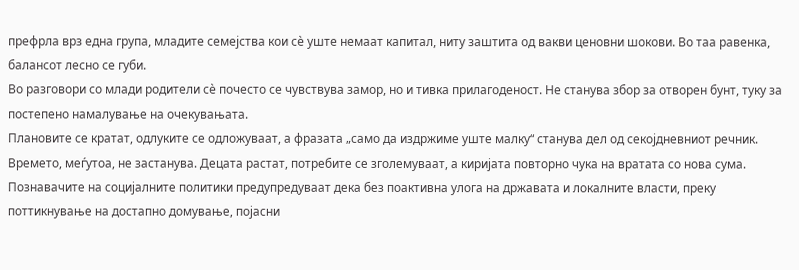префрла врз една група, младите семејства кои сè уште немаат капитал, ниту заштита од вакви ценовни шокови. Во таа равенка, балансот лесно се губи.
Во разговори со млади родители сè почесто се чувствува замор, но и тивка прилагоденост. Не станува збор за отворен бунт, туку за постепено намалување на очекувањата.
Плановите се кратат, одлуките се одложуваат, а фразата „само да издржиме уште малку“ станува дел од секојдневниот речник.
Времето, меѓутоа, не застанува. Децата растат, потребите се зголемуваат, а киријата повторно чука на вратата со нова сума.
Познавачите на социјалните политики предупредуваат дека без поактивна улога на државата и локалните власти, преку поттикнување на достапно домување, појасни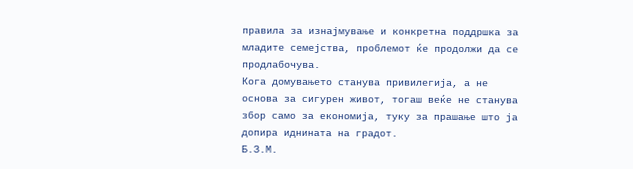правила за изнајмување и конкретна поддршка за младите семејства, проблемот ќе продолжи да се продлабочува.
Кога домувањето станува привилегија, а не основа за сигурен живот, тогаш веќе не станува збор само за економија, туку за прашање што ја допира иднината на градот.
Б.З.М.